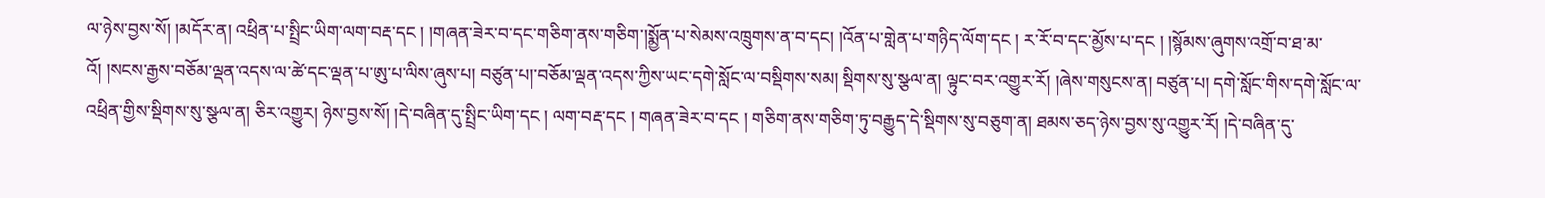ལ་ཉེས་བྱས་སོ། །མདོར་ན། འཕྲིན་པ་སྤྲིང་ཡིག་ལག་བརྡ་དང ། །གཞན་ཟེར་བ་དང་གཅིག་ནས་གཅིག་།སྨྱོན་པ་སེམས་འཁྲུགས་ན་བ་དང། །འོན་པ་གླེན་པ་གཉིད་ལོག་དང ། ར་རོ་བ་དང་མྱོས་པ་དང ། །སྙོམས་ཞུགས་འགྲོ་བ་ཐ་མ་འོ། །སངས་རྒྱས་བཅོམ་ལྡན་འདས་ལ་ཚེ་དང་ལྡན་པ་ཨུ་པ་ལིས་ཞུས་པ། བཙུན་པ།་བཅོམ་ལྡན་འདས་ཀྱིས་ཡང་དགེ་སློང་ལ་བསྡིགས་སམ། སྡིགས་སུ་སྩལ་ན། ལྟུང་བར་འགྱུར་རོ། །ཞེས་གསུངས་ན། བཙུན་པ། དགེ་སློང་གིས་དགེ་སློང་ལ་འཕྲིན་གྱིས་སྡིགས་སུ་སྩལ་ན། ཅིར་འགྱུར། ཉེས་བྱས་སོ། །དེ་བཞིན་དུ་སྤྲིང་ཡིག་དང ། ལག་བརྡ་དང ། གཞན་ཟེར་བ་དང ། གཅིག་ནས་གཅིག་ཏུ་བརྒྱུད་དེ་སྡིགས་སུ་བཅུག་ན། ཐམས་ཅད་ཉེས་བྱས་སུ་འགྱུར་རོ། །དེ་བཞིན་དུ་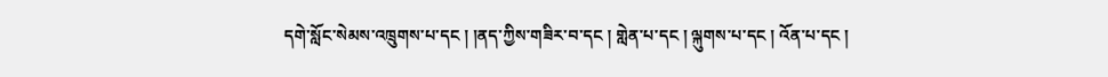དགེ་སློང་སེམས་འཁྲུགས་པ་དང ། །ནད་ཀྱིས་གཟིར་བ་དང ། གླེན་པ་དང ། ལྐུགས་པ་དང ། འོན་པ་དང །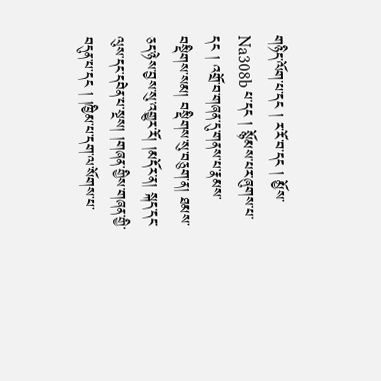གཉིད་ལོག་པ་དང ། ར་རོ་བ་དང ། མྱོས་ Na308b པ་དང ། སྙོམས་པར་ཞུགས་པ་དང ། འགྲོ་བ་གཞན་དུ་གནས་པ་རྣམས་བསྡིགས་སམ། བསྡིགས་སུ་བཅུག་ན། ཐམས་ཅད་ཉེས་བྱས་སུ་འགྱུར་རོ། །མདོར་ན། སྐད་དང་ལུས་དང་དབེན་པ་སྔས། །གཞན་གྱིས་གཞན་གྱི་བདུན་པ་དང ། །ཁྱིམ་པ་དག་ལ་སོགས་པ་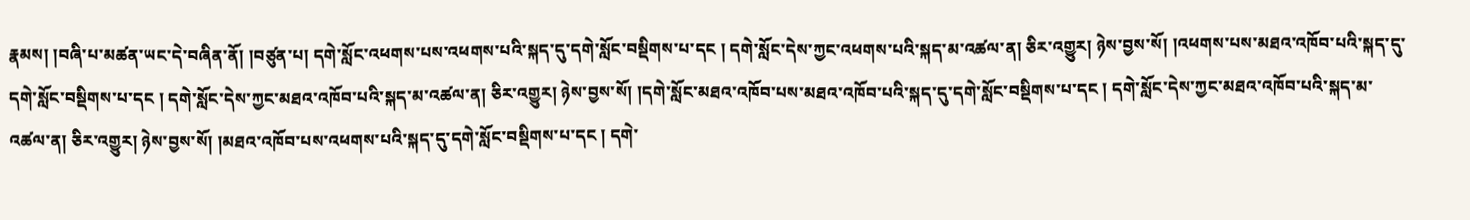རྣམས། །བཞི་པ་མཚན་ཡང་དེ་བཞིན་ནོ། །བཙུན་པ། དགེ་སློང་འཕགས་པས་འཕགས་པའི་སྐད་དུ་དགེ་སློང་བསྡིགས་པ་དང ། དགེ་སློང་དེས་ཀྱང་འཕགས་པའི་སྐད་མ་འཚལ་ན། ཅིར་འགྱུར། ཉེས་བྱས་སོ། །འཕགས་པས་མཐའ་འཁོབ་པའི་སྐད་དུ་དགེ་སློང་བསྡིགས་པ་དང ། དགེ་སློང་དེས་ཀྱང་མཐའ་འཁོབ་པའི་སྐད་མ་འཚལ་ན། ཅིར་འགྱུར། ཉེས་བྱས་སོ། །དགེ་སློང་མཐའ་འཁོབ་པས་མཐའ་འཁོབ་པའི་སྐད་དུ་དགེ་སློང་བསྡིགས་པ་དང ། དགེ་སློང་དེས་ཀྱང་མཐའ་འཁོབ་པའི་སྐད་མ་འཚལ་ན། ཅིར་འགྱུར། ཉེས་བྱས་སོ། །མཐའ་འཁོབ་པས་འཕགས་པའི་སྐད་དུ་དགེ་སློང་བསྡིགས་པ་དང ། དགེ་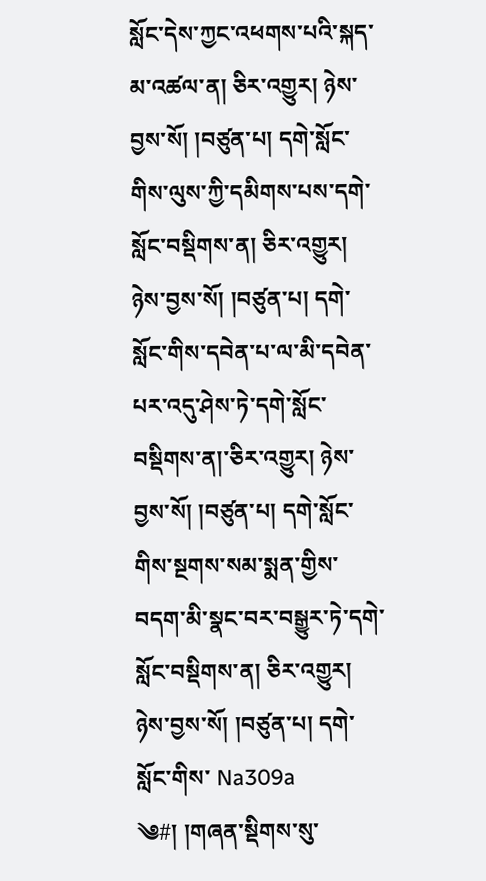སློང་དེས་ཀྱང་འཕགས་པའི་སྐད་མ་འཚལ་ན། ཅིར་འགྱུར། ཉེས་བྱས་སོ། །བཙུན་པ། དགེ་སློང་གིས་ལུས་ཀྱི་དམིགས་པས་དགེ་སློང་བསྡིགས་ན། ཅིར་འགྱུར། ཉེས་བྱས་སོ། །བཙུན་པ། དགེ་སློང་གིས་དབེན་པ་ལ་མི་དབེན་པར་འདུ་ཤེས་ཏེ་དགེ་སློང་བསྡིགས་ན།་ཅིར་འགྱུར། ཉེས་བྱས་སོ། །བཙུན་པ། དགེ་སློང་གིས་སྔགས་སམ་སྨན་གྱིས་བདག་མི་སྣང་བར་བསྒྱུར་ཏེ་དགེ་སློང་བསྡིགས་ན། ཅིར་འགྱུར། ཉེས་བྱས་སོ། །བཙུན་པ། དགེ་སློང་གིས་ Na309a ༄#། །གཞན་སྡིགས་སུ་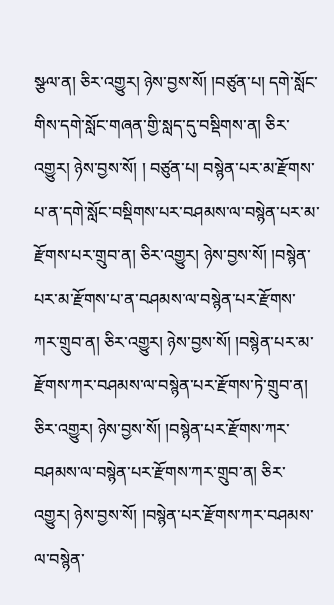སྩལ་ན། ཅིར་འགྱུར། ཉེས་བྱས་སོ། །བཙུན་པ། དགེ་སློང་གིས་དགེ་སློང་གཞན་གྱི་སླད་དུ་བསྡིགས་ན། ཅིར་འགྱུར། ཉེས་བྱས་སོ། ། བཙུན་པ། བསྙེན་པར་མ་རྫོགས་པ་ན་དགེ་སློང་བསྡིགས་པར་བཤམས་ལ་བསྙེན་པར་མ་རྫོགས་པར་གྲུབ་ན། ཅིར་འགྱུར། ཉེས་བྱས་སོ། །བསྙེན་པར་མ་རྫོགས་པ་ན་བཤམས་ལ་བསྙེན་པར་རྫོགས་ཀར་གྲུབ་ན། ཅིར་འགྱུར། ཉེས་བྱས་སོ། །བསྙེན་པར་མ་རྫོགས་ཀར་བཤམས་ལ་བསྙེན་པར་རྫོགས་ཏེ་གྲུབ་ན། ཅིར་འགྱུར། ཉེས་བྱས་སོ། །བསྙེན་པར་རྫོགས་ཀར་བཤམས་ལ་བསྙེན་པར་རྫོགས་ཀར་གྲུབ་ན། ཅིར་འགྱུར། ཉེས་བྱས་སོ། །བསྙེན་པར་རྫོགས་ཀར་བཤམས་ལ་བསྙེན་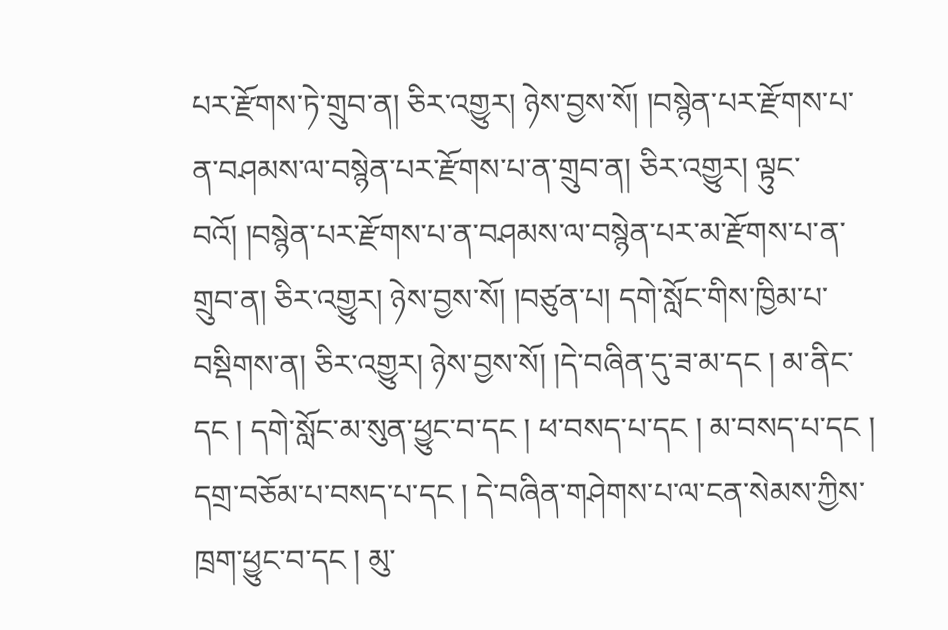པར་རྫོགས་ཏེ་གྲུབ་ན། ཅིར་འགྱུར། ཉེས་བྱས་སོ། །བསྙེན་པར་རྫོགས་པ་ན་བཤམས་ལ་བསྙེན་པར་རྫོགས་པ་ན་གྲུབ་ན། ཅིར་འགྱུར། ལྟུང་བའོ། །བསྙེན་པར་རྫོགས་པ་ན་བཤམས་ལ་བསྙེན་པར་མ་རྫོགས་པ་ན་གྲུབ་ན། ཅིར་འགྱུར། ཉེས་བྱས་སོ། །བཙུན་པ། དགེ་སློང་གིས་ཁྱིམ་པ་བསྡིགས་ན། ཅིར་འགྱུར། ཉེས་བྱས་སོ། །དེ་བཞིན་དུ་ཟ་མ་དང ། མ་ནིང་དང ། དགེ་སློང་མ་སུན་ཕྱུང་བ་དང ། ཕ་བསད་པ་དང ། མ་བསད་པ་དང ། དགྲ་བཅོམ་པ་བསད་པ་དང ། དེ་བཞིན་གཤེགས་པ་ལ་ངན་སེམས་ཀྱིས་ཁྲག་ཕྱུང་བ་དང ། མུ་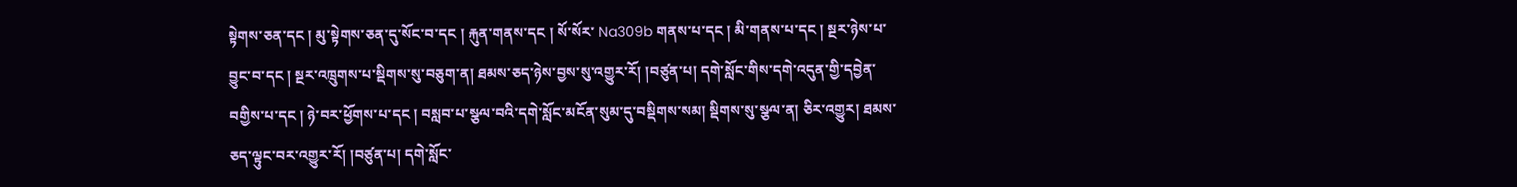སྟེགས་ཅན་དང ། མུ་སྟེགས་ཅན་དུ་སོང་བ་དང ། རྐུན་གནས་དང ། སོ་སོར་ Na309b གནས་པ་དང ། མི་གནས་པ་དང ། སྔར་ཉེས་པ་བྱུང་བ་དང ། སྔར་འཁྲུགས་པ་སྡིགས་སུ་བཅུག་ན། ཐམས་ཅད་ཉེས་བྱས་སུ་འགྱུར་རོ། །བཙུན་པ། དགེ་སློང་གིས་དགེ་འདུན་གྱི་དབྱེན་བགྱིས་པ་དང ། ཉེ་བར་ཕྱོགས་པ་དང ། བསླབ་པ་སྩལ་བའི་དགེ་སློང་མངོན་སུམ་དུ་བསྡིགས་སམ། སྡིགས་སུ་སྩལ་ན། ཅིར་འགྱུར། ཐམས་ཅད་ལྟུང་བར་འགྱུར་རོ། །བཙུན་པ། དགེ་སློང་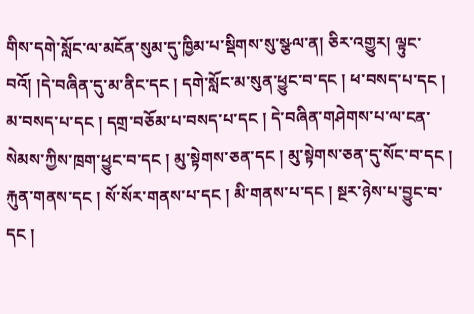གིས་དགེ་སློང་ལ་མངོན་སུམ་དུ་ཁྱིམ་པ་སྡིགས་སུ་སྩལ་ན། ཅིར་འགྱུར། ལྟུང་བའོ། །དེ་བཞིན་དུ་མ་ནིང་དང ། དགེ་སློང་མ་སུན་ཕྱུང་བ་དང ། ཕ་བསད་པ་དང ། མ་བསད་པ་དང ། དགྲ་བཅོམ་པ་བསད་པ་དང ། དེ་བཞིན་གཤེགས་པ་ལ་ངན་སེམས་ཀྱིས་ཁྲག་ཕྱུང་བ་དང ། མུ་སྟེགས་ཅན་དང ། མུ་སྟེགས་ཅན་དུ་སོང་བ་དང ། རྐུན་གནས་དང ། སོ་སོར་གནས་པ་དང ། མི་གནས་པ་དང ། སྔར་ཉེས་པ་བྱུང་བ་དང །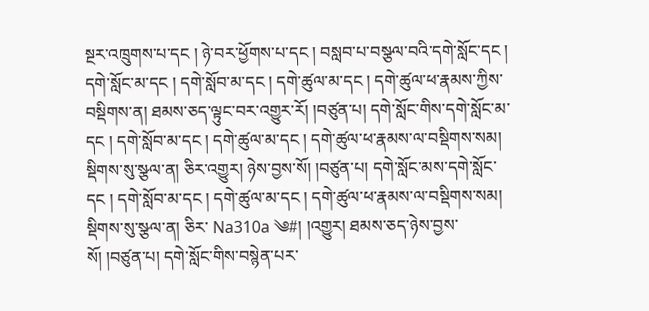སྔར་འཁྲུགས་པ་དང ། ཉེ་བར་ཕྱོགས་པ་དང ། བསླབ་པ་བསྩལ་བའི་དགེ་སློང་དང ། དགེ་སློང་མ་དང ། དགེ་སློབ་མ་དང ། དགེ་ཚུལ་མ་དང ། དགེ་ཚུལ་ཕ་རྣམས་ཀྱིས་བསྡིགས་ན། ཐམས་ཅད་ལྟུང་བར་འགྱུར་རོ། །བཙུན་པ། དགེ་སློང་གིས་དགེ་སློང་མ་དང ། དགེ་སློབ་མ་དང ། དགེ་ཚུལ་མ་དང ། དགེ་ཚུལ་ཕ་རྣམས་ལ་བསྡིགས་སམ། སྡིགས་སུ་སྩལ་ན། ཅིར་འགྱུར། ཉེས་བྱས་སོ། །བཙུན་པ། དགེ་སློང་མས་དགེ་སློང་དང ། དགེ་སློབ་མ་དང ། དགེ་ཚུལ་མ་དང ། དགེ་ཚུལ་ཕ་རྣམས་ལ་བསྡིགས་སམ། སྡིགས་སུ་སྩལ་ན། ཅིར་ Na310a ༄#། །འགྱུར། ཐམས་ཅད་ཉེས་བྱས་སོ། །བཙུན་པ། དགེ་སློང་གིས་བསྙེན་པར་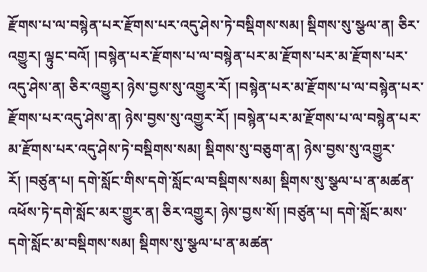རྫོགས་པ་ལ་བསྙེན་པར་རྫོགས་པར་འདུ་ཤེས་ཏེ་བསྡིགས་སམ། སྡིགས་སུ་སྩལ་ན། ཅིར་འགྱུར། ལྟུང་བའོ། །བསྙེན་པར་རྫོགས་པ་ལ་བསྙེན་པར་མ་རྫོགས་པར་མ་རྫོགས་པར་འདུ་ཤེས་ན། ཅིར་འགྱུར། ཉེས་བྱས་སུ་འགྱུར་རོ། །བསྙེན་པར་མ་རྫོགས་པ་ལ་བསྙེན་པར་རྫོགས་པར་འདུ་ཤེས་ན། ཉེས་བྱས་སུ་འགྱུར་རོ། །བསྙེན་པར་མ་རྫོགས་པ་ལ་བསྙེན་པར་མ་རྫོགས་པར་འདུ་ཤེས་ཏེ་བསྡིགས་སམ། སྡིགས་སུ་བཅུག་ན། ཉེས་བྱས་སུ་འགྱུར་རོ། །བཙུན་པ། དགེ་སློང་གིས་དགེ་སློང་ལ་བསྡིགས་སམ། སྡིགས་སུ་སྩལ་པ་ན་མཚན་འཕོས་ཏེ་དགེ་སློང་མར་གྱུར་ན། ཅིར་འགྱུར། ཉེས་བྱས་སོ། །བཙུན་པ། དགེ་སློང་མས་དགེ་སློང་མ་བསྡིགས་སམ། སྡིགས་སུ་སྩལ་པ་ན་མཚན་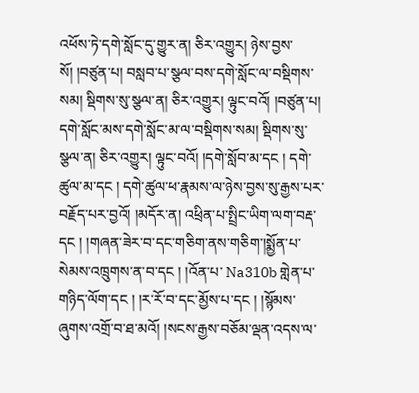འཕོས་ཏེ་དགེ་སློང་དུ་གྱུར་ན། ཅིར་འགྱུར། ཉེས་བྱས་སོ། །བཙུན་པ། བསླབ་པ་སྩལ་བས་དགེ་སློང་ལ་བསྡིགས་སམ། སྡིགས་སུ་སྩལ་ན། ཅིར་འགྱུར། ལྟུང་བའོ། །བཙུན་པ། དགེ་སློང་མས་དགེ་སློང་མ་ལ་བསྡིགས་སམ། སྡིགས་སུ་སྩལ་ན། ཅིར་འགྱུར། ལྟུང་བའོ། །དགེ་སློབ་མ་དང ། དགེ་ཚུལ་མ་དང ། དགེ་ཚུལ་ཕ་རྣམས་ལ་ཉེས་བྱས་སུ་རྒྱས་པར་བརྗོད་པར་བྱའོ། །མདོར་ན། འཕྲིན་པ་སྤྲིང་ཡིག་ལག་བརྡ་དང ། །གཞན་ཟེར་བ་དང་གཅིག་ནས་གཅིག་།སྨྱོན་པ་སེམས་འཁྲུགས་ན་བ་དང ། །འོན་པ་ Na310b གླེན་པ་གཉིད་ལོག་དང ། །ར་རོ་བ་དང་མྱོས་པ་དང ། །སྙོམས་ཞུགས་འགྲོ་བ་ཐ་མའོ། །སངས་རྒྱས་བཅོམ་ལྡན་འདས་ལ་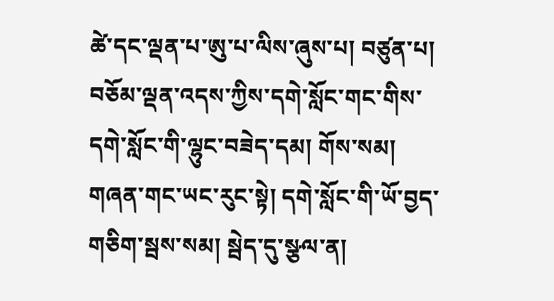ཚེ་དང་ལྡན་པ་ཨུ་པ་ལིས་ཞུས་པ། བཙུན་པ། བཅོམ་ལྡན་འདས་ཀྱིས་དགེ་སློང་གང་གིས་དགེ་སློང་གི་ལྷུང་བཟེད་དམ། གོས་སམ། གཞན་གང་ཡང་རུང་སྟེ། དགེ་སློང་གི་ཡོ་བྱད་གཅིག་སྦས་སམ། སྦེད་དུ་སྩལ་ན།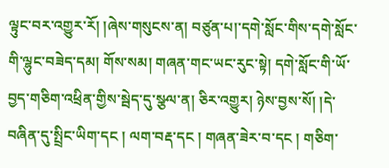ལྟུང་བར་འགྱུར་རོ། །ཞེས་གསུངས་ན། བཙུན་པ།་དགེ་སློང་གིས་དགེ་སློང་གི་ལྷུང་བཟེད་དམ། གོས་སམ། གཞན་གང་ཡང་རུང་སྟེ། དགེ་སློང་གི་ཡོ་བྱད་གཅིག་འཕྲིན་གྱིས་སྦེད་དུ་སྩལ་ན། ཅིར་འགྱུར། ཉེས་བྱས་སོ། །དེ་བཞིན་དུ་སྤྲིང་ཡིག་དང ། ལག་བརྡ་དང ། གཞན་ཟེར་བ་དང ། གཅིག་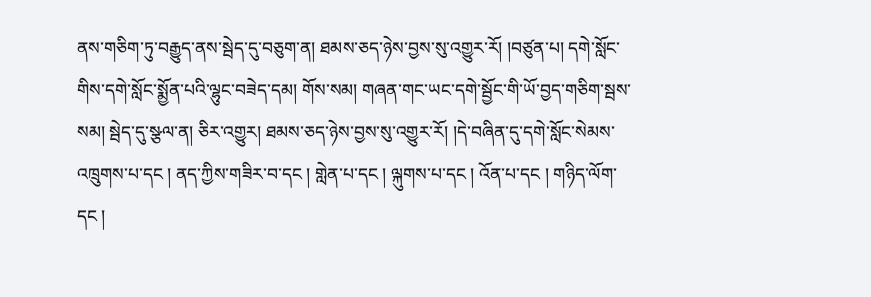ནས་གཅིག་ཏུ་བརྒྱུད་ནས་སྦེད་དུ་བཅུག་ན། ཐམས་ཅད་ཉེས་བྱས་སུ་འགྱུར་རོ། །བཙུན་པ། དགེ་སློང་གིས་དགེ་སློང་སྨྱོན་པའི་ལྷུང་བཟེད་དམ། གོས་སམ། གཞན་གང་ཡང་དགེ་སྦྱོང་གི་ཡོ་བྱད་གཅིག་སྦས་སམ། སྦེད་དུ་སྩལ་ན། ཅིར་འགྱུར། ཐམས་ཅད་ཉེས་བྱས་སུ་འགྱུར་རོ། །དེ་བཞིན་དུ་དགེ་སློང་སེམས་འཁྲུགས་པ་དང ། ནད་ཀྱིས་གཟིར་བ་དང ། གླེན་པ་དང ། ལྐུགས་པ་དང ། འོན་པ་དང ། གཉིད་ལོག་དང །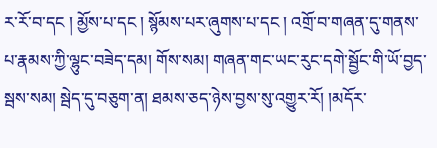ར་རོ་བ་དང ། མྱོས་པ་དང ། སྙོམས་པར་ཞུགས་པ་དང ། འགྲོ་བ་གཞན་དུ་གནས་པ་རྣམས་ཀྱི་ལྷུང་བཟེད་དམ། གོས་སམ། གཞན་གང་ཡང་རུང་དགེ་སྦྱོང་གི་ཡོ་བྱད་སྦས་སམ། སྦེད་དུ་བཅུག་ན། ཐམས་ཅད་ཉེས་བྱས་སུ་འགྱུར་རོ། །མདོར་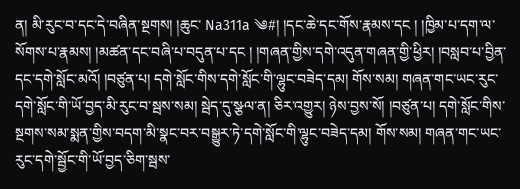ན། མི་རུང་བ་དང་དེ་བཞིན་སྔགས། །ཆུང་ Na311a ༄#། །དང་ཆེ་དང་གོས་རྣམས་དང ། །ཁྱིམ་པ་དག་ལ་སོགས་པ་རྣམས། །མཚན་དང་བཞི་པ་བདུན་པ་དང ། །གཞན་གྱིས་དགེ་འདུན་གཞན་གྱི་ཕྱིར། །བསླབ་པ་བྱིན་དང་དགེ་སློང་མའོ། །བཙུན་པ། དགེ་སློང་གིས་དགེ་སློང་གི་ལྷུང་བཟེད་དམ། གོས་སམ། གཞན་གང་ཡང་རུང་དགེ་སློང་གི་ཡོ་བྱད་མི་རུང་བ་སྦས་སམ། སྦེད་དུ་སྩལ་ན། ཅིར་འགྱུར། ཉེས་བྱས་སོ། །བཙུན་པ། དགེ་སློང་གིས་སྔགས་སམ་སྨན་གྱིས་བདག་མི་སྣང་བར་བསྒྱུར་ཏེ་དགེ་སློང་གི་ལྷུང་བཟེད་དམ། གོས་སམ། གཞན་གང་ཡང་རུང་དགེ་སྦྱོང་གི་ཡོ་བྱད་ཅིག་སྦས་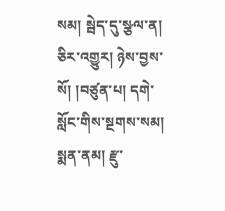སམ། སྦེད་དུ་སྩལ་ན། ཅིར་འགྱུར། ཉེས་བྱས་སོ། །བཙུན་པ། དགེ་སློང་གིས་སྔགས་སམ། སྨན་ནམ། རྫུ་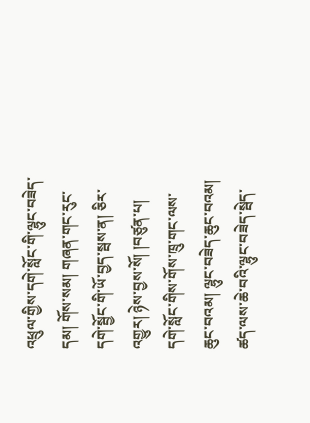འཕྲུལ་གྱིས་དགེ་སློང་གི་ལྷུང་བཟེད་དམ། གོས་སམ། གཞན་གང་རུང་དགེ་སྦྱོང་གི་ཡོ་བྱད་སྦས་ན། ཅིར་འགྱུར། ཉེས་བྱས་སོ། །བཙུན་པ། དགེ་སློང་གིས་གོས་ཁྲུ་གང་ལས་ཆུང་བའམ། ལྷུང་བཟེད་ཆུང་བའམ། ཚད་ལས་ཆེ་བའི་ལྷུང་བཟེད་སྦེད་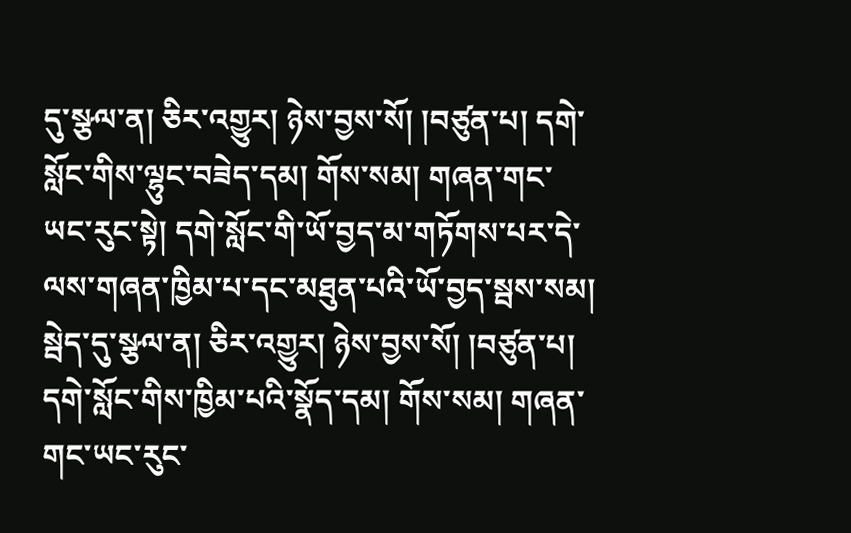དུ་སྩལ་ན། ཅིར་འགྱུར། ཉེས་བྱས་སོ། །བཙུན་པ། དགེ་སློང་གིས་ལྷུང་བཟེད་དམ། གོས་སམ། གཞན་གང་ཡང་རུང་སྟེ། དགེ་སློང་གི་ཡོ་བྱད་མ་གཏོགས་པར་དེ་ལས་གཞན་ཁྱིམ་པ་དང་མཐུན་པའི་ཡོ་བྱད་སྦས་སམ། སྦེད་དུ་སྩལ་ན། ཅིར་འགྱུར། ཉེས་བྱས་སོ། །བཙུན་པ། དགེ་སློང་གིས་ཁྱིམ་པའི་སྣོད་དམ། གོས་སམ། གཞན་གང་ཡང་རུང་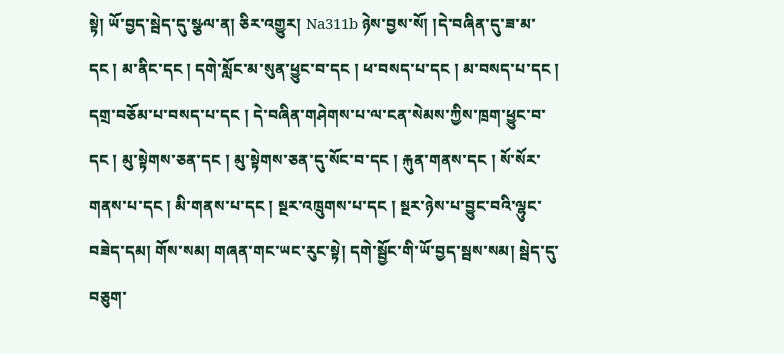སྟེ། ཡོ་བྱད་སྦེད་དུ་སྩལ་ན། ཅིར་འགྱུར། Na311b ཉེས་བྱས་སོ། །དེ་བཞིན་དུ་ཟ་མ་དང ། མ་ནིང་དང ། དགེ་སློང་མ་སུན་ཕྱུང་བ་དང ། ཕ་བསད་པ་དང ། མ་བསད་པ་དང ། དགྲ་བཅོམ་པ་བསད་པ་དང ། དེ་བཞིན་གཤེགས་པ་ལ་ངན་སེམས་ཀྱིས་ཁྲག་ཕྱུང་བ་དང ། མུ་སྟེགས་ཅན་དང ། མུ་སྟེགས་ཅན་དུ་སོང་བ་དང ། རྐུན་གནས་དང ། སོ་སོར་གནས་པ་དང ། མི་གནས་པ་དང ། སྔར་འཁྲུགས་པ་དང ། སྔར་ཉེས་པ་བྱུང་བའི་ལྷུང་བཟེད་དམ། གོས་སམ། གཞན་གང་ཡང་རུང་སྟེ། དགེ་སྦྱོང་གི་ཡོ་བྱད་སྦས་སམ། སྦེད་དུ་བཅུག་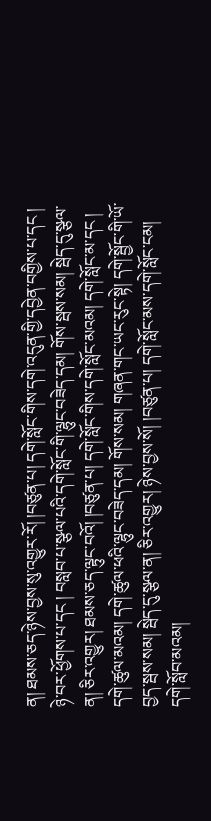ན། ཐམས་ཅད་ཉེས་བྱས་སུ་འགྱུར་རོ། །བཙུན་པ། དགེ་སློང་གིས་དགེ་འདུན་གྱི་དབྱེན་བགྱིས་པ་དང ། ཉེ་བར་ཕྱོགས་པ་དང ། བསླབ་པ་སྩལ་པའི་དགེ་སློང་གི་ལྷུང་བཟེད་དམ། གོས་སྦས་སམ། སྦེད་དུ་སྩལ་ན། ཅིར་འགྱུར། ཐམས་ཅད་ལྟུང་བའོ། །བཙུན་པ། དགེ་སློང་གིས་དགེ་སློང་མའམ། དགེ་སློང་མ་དང ། དགེ་ཚུལ་མའམ། དགེ་ཚུལ་ཕའི་ལྷུང་བཟེད་དམ། གོས་སམ། གཞན་གང་ཡང་རུང་སྟེ། དགེ་སྦྱོང་གི་ཡོ་བྱད་སྦས་སམ། སྦེད་དུ་སྩལ་ན། ཅིར་འགྱུར། ཉེས་བྱས་སོ། །བཙུན་པ། དགེ་སློང་མས་དགེ་སློང་ངམ། དགེ་སློབ་མའམ།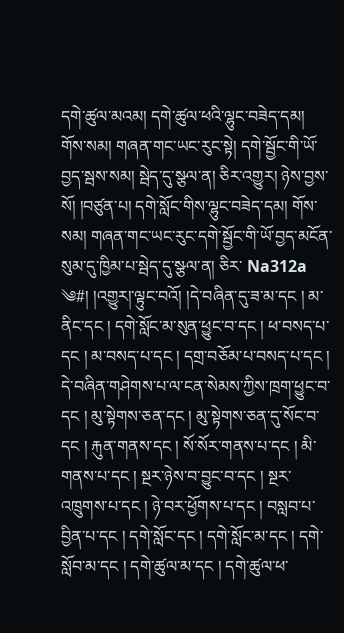དགེ་ཚུལ་མའམ། དགེ་ཚུལ་ཕའི་ལྷུང་བཟེད་དམ། གོས་སམ། གཞན་གང་ཡང་རུང་སྟེ། དགེ་སྦྱོང་གི་ཡོ་བྱད་སྦས་སམ། སྦེད་དུ་སྩལ་ན། ཅིར་འགྱུར། ཉེས་བྱས་སོ། །བཙུན་པ། དགེ་སློང་གིས་ལྷུང་བཟེད་དམ། གོས་སམ། གཞན་གང་ཡང་རུང་དགེ་སྦྱོང་གི་ཡོ་བྱད་མངོན་སུམ་དུ་ཁྱིམ་པ་སྦེད་དུ་སྩལ་ན། ཅིར་ Na312a ༄#། །འགྱུར།་ལྟུང་བའོ། །དེ་བཞིན་དུ་ཟ་མ་དང ། མ་ནིང་དང ། དགེ་སློང་མ་སུན་ཕྱུང་བ་དང ། ཕ་བསད་པ་དང ། མ་བསད་པ་དང ། དགྲ་བཅོམ་པ་བསད་པ་དང ། དེ་བཞིན་གཤེགས་པ་ལ་ངན་སེམས་ཀྱིས་ཁྲག་ཕྱུང་བ་དང ། མུ་སྟེགས་ཅན་དང ། མུ་སྟེགས་ཅན་དུ་སོང་བ་དང ། རྐུན་གནས་དང ། སོ་སོར་གནས་པ་དང ། མི་གནས་པ་དང ། སྔར་ཉེས་བ་བྱུང་བ་དང ། སྔར་འཁྲུགས་པ་དང ། ཉེ་བར་ཕྱོགས་པ་དང ། བསླབ་པ་བྱིན་པ་དང ། དགེ་སློང་དང ། དགེ་སློང་མ་དང ། དགེ་སློབ་མ་དང ། དགེ་ཚུལ་མ་དང ། དགེ་ཚུལ་ཕ་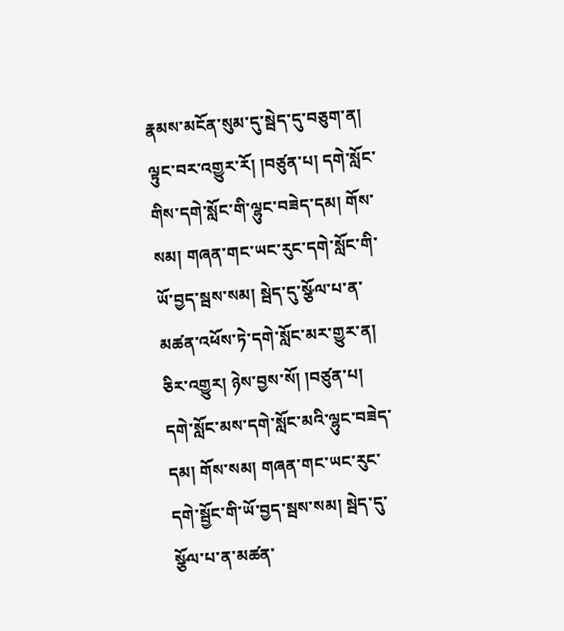རྣམས་མངོན་སུམ་དུ་སྦེད་དུ་བཅུག་ན། ལྟུང་བར་འགྱུར་རོ། །བཙུན་པ། དགེ་སློང་གིས་དགེ་སློང་གི་ལྷུང་བཟེད་དམ། གོས་སམ། གཞན་གང་ཡང་རུང་དགེ་སློང་གི་ཡོ་བྱད་སྦས་སམ། སྦེད་དུ་སྩོལ་པ་ན་མཚན་འཕོས་ཏེ་དགེ་སློང་མར་གྱུར་ན། ཅིར་འགྱུར། ཉེས་བྱས་སོ། །བཙུན་པ། དགེ་སློང་མས་དགེ་སློང་མའི་ལྷུང་བཟེད་དམ། གོས་སམ། གཞན་གང་ཡང་རུང་དགེ་སྦྱོང་གི་ཡོ་བྱད་སྦས་སམ། སྦེད་དུ་སྩོལ་པ་ན་མཚན་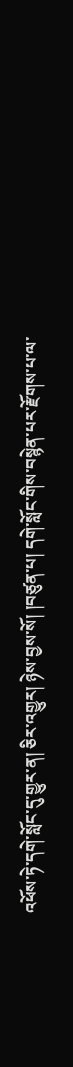འཕོས་ཏེ་དགེ་སློང་དུ་གྱུར་ན། ཅིར་འགྱུར། ཉེས་བྱས་སོ། །བཙུན་པ། དགེ་སློང་གིས་བསྙེན་པར་རྫོགས་པ་ལ་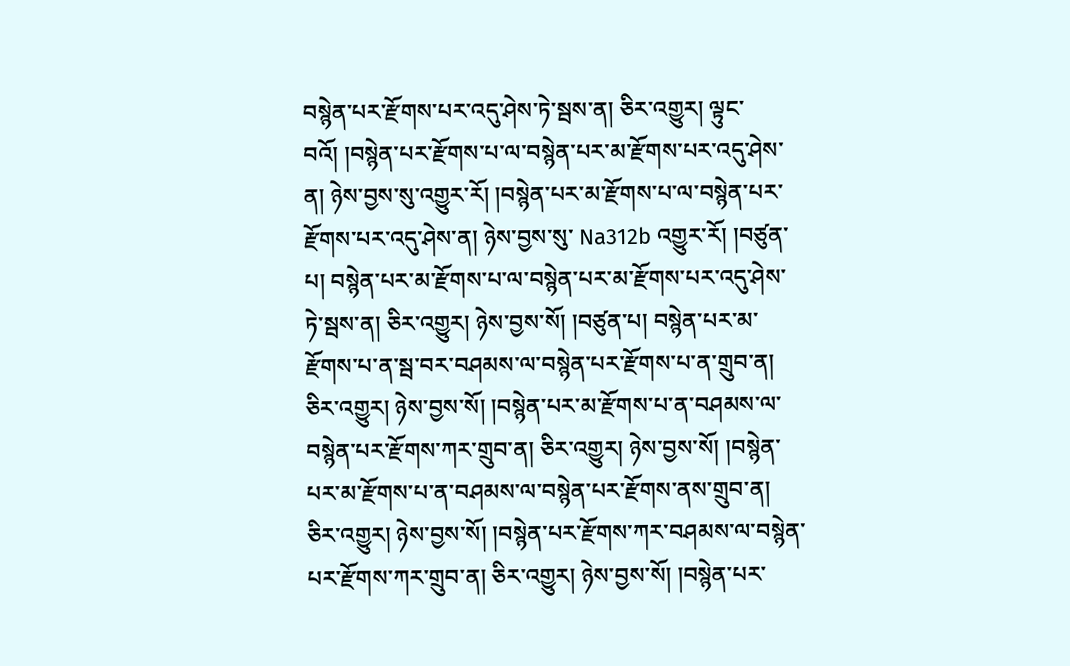བསྙེན་པར་རྫོགས་པར་འདུ་ཤེས་ཏེ་སྦས་ན། ཅིར་འགྱུར། ལྟུང་བའོ། །བསྙེན་པར་རྫོགས་པ་ལ་བསྙེན་པར་མ་རྫོགས་པར་འདུ་ཤེས་ན། ཉེས་བྱས་སུ་འགྱུར་རོ། །བསྙེན་པར་མ་རྫོགས་པ་ལ་བསྙེན་པར་རྫོགས་པར་འདུ་ཤེས་ན། ཉེས་བྱས་སུ་ Na312b འགྱུར་རོ། །བཙུན་པ། བསྙེན་པར་མ་རྫོགས་པ་ལ་བསྙེན་པར་མ་རྫོགས་པར་འདུ་ཤེས་ཏེ་སྦས་ན། ཅིར་འགྱུར། ཉེས་བྱས་སོ། །བཙུན་པ། བསྙེན་པར་མ་རྫོགས་པ་ན་སྦ་བར་བཤམས་ལ་བསྙེན་པར་རྫོགས་པ་ན་གྲུབ་ན། ཅིར་འགྱུར། ཉེས་བྱས་སོ། །བསྙེན་པར་མ་རྫོགས་པ་ན་བཤམས་ལ་བསྙེན་པར་རྫོགས་ཀར་གྲུབ་ན། ཅིར་འགྱུར། ཉེས་བྱས་སོ། །བསྙེན་པར་མ་རྫོགས་པ་ན་བཤམས་ལ་བསྙེན་པར་རྫོགས་ནས་གྲུབ་ན། ཅིར་འགྱུར། ཉེས་བྱས་སོ། །བསྙེན་པར་རྫོགས་ཀར་བཤམས་ལ་བསྙེན་པར་རྫོགས་ཀར་གྲུབ་ན། ཅིར་འགྱུར། ཉེས་བྱས་སོ། །བསྙེན་པར་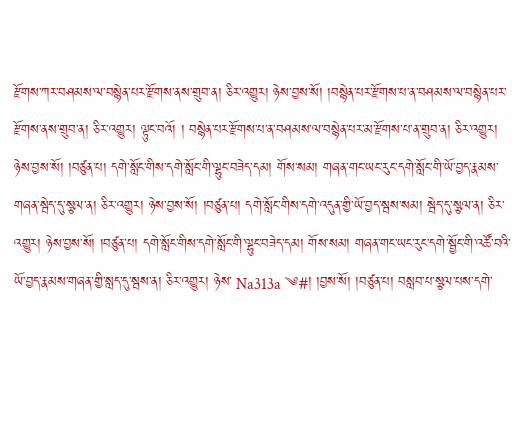རྫོགས་ཀར་བཤམས་ལ་བསྙེན་པར་རྫོགས་ནས་གྲུབ་ན། ཅིར་འགྱུར། ཉེས་བྱས་སོ། །བསྙེན་པར་རྫོགས་པ་ན་བཤམས་ལ་བསྙེན་པར་རྫོགས་ནས་གྲུབ་ན། ཅིར་འགྱུར། ལྟུང་བའོ། ། བསྙེན་པར་རྫོགས་པ་ན་བཤམས་ལ་བསྙེན་པར་མ་རྫོགས་པ་ན་གྲུབ་ན། ཅིར་འགྱུར། ཉེས་བྱས་སོ། །བཙུན་པ། དགེ་སློང་གིས་དགེ་སློང་གི་ལྷུང་བཟེད་དམ། གོས་སམ། གཞན་གང་ཡང་རུང་དགེ་སློང་གི་ཡོ་བྱད་རྣམས་གཞན་སྦེད་དུ་སྩལ་ན། ཅིར་འགྱུར། ཉེས་བྱས་སོ། །བཙུན་པ། དགེ་སློང་གིས་དགེ་འདུན་གྱི་ཡོ་བྱད་སྦས་སམ། སྦེད་དུ་སྩལ་ན། ཅིར་འགྱུར། ཉེས་བྱས་སོ། །བཙུན་པ། དགེ་སློང་གིས་དགེ་སློང་གི་ལྷུང་བཟེད་དམ། གོས་སམ། གཞན་གང་ཡང་རུང་དགེ་སྦྱོང་གི་འཚོ་བའི་ཡོ་བྱད་རྣམས་གཞན་གྱི་སླད་དུ་སྦས་ན། ཅིར་འགྱུར། ཉེས་ Na313a ༄#། །བྱས་སོ། །བཙུན་པ། བསླབ་པ་སྩལ་པས་དགེ་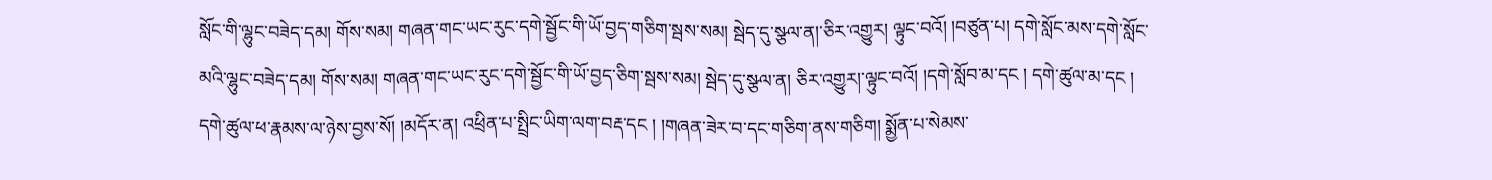སློང་གི་ལྷུང་བཟེད་དམ། གོས་སམ། གཞན་གང་ཡང་རུང་དགེ་སྦྱོང་གི་ཡོ་བྱད་གཅིག་སྦས་སམ། སྦེད་དུ་སྩལ་ན།་ཅིར་འགྱུར། ལྟུང་བའོ། །བཙུན་པ། དགེ་སློང་མས་དགེ་སློང་མའི་ལྷུང་བཟེད་དམ། གོས་སམ། གཞན་གང་ཡང་རུང་དགེ་སྦྱོང་གི་ཡོ་བྱད་ཅིག་སྦས་སམ། སྦེད་དུ་སྩལ་ན། ཅིར་འགྱུར།་ལྟུང་བའོ། །དགེ་སློབ་མ་དང ། དགེ་ཚུལ་མ་དང ། དགེ་ཚུལ་ཕ་རྣམས་ལ་ཉེས་བྱས་སོ། །མདོར་ན། འཕྲིན་པ་སྤྲིང་ཡིག་ལག་བརྡ་དང ། །གཞན་ཟེར་བ་དང་གཅིག་ནས་གཅིག། སྨྱོན་པ་སེམས་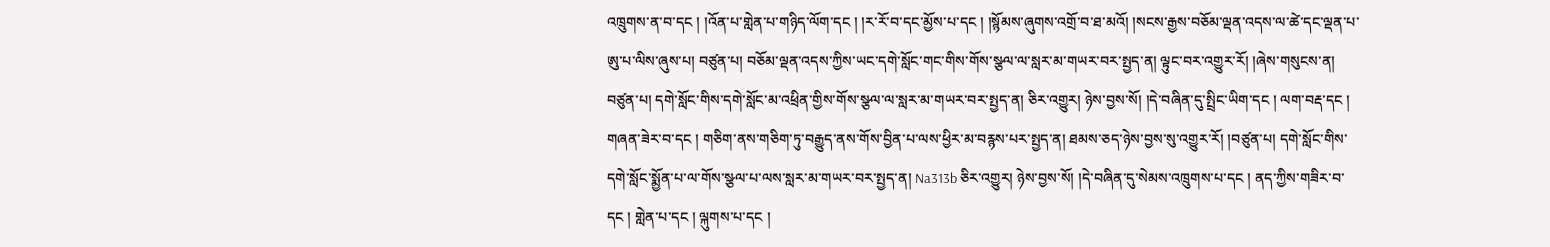འཁྲུགས་ན་བ་དང ། །འོན་པ་གླེན་པ་གཉིད་ལོག་དང ། །ར་རོ་བ་དང་མྱོས་པ་དང ། །སྙོམས་ཞུགས་འགྲོ་བ་ཐ་མའོ། །སངས་རྒྱས་བཅོམ་ལྡན་འདས་ལ་ཚེ་དང་ལྡན་པ་ཨུ་པ་ལིས་ཞུས་པ། བཙུན་པ། བཅོམ་ལྡན་འདས་ཀྱིས་ཡང་དགེ་སློང་གང་གིས་གོས་སྩལ་ལ་སླར་མ་གཡར་བར་སྤྱད་ན། ལྟུང་བར་འགྱུར་རོ། །ཞེས་གསུངས་ན། བཙུན་པ། དགེ་སློང་གིས་དགེ་སློང་མ་འཕྲིན་གྱིས་གོས་སྩལ་ལ་སླར་མ་གཡར་བར་སྤྱད་ན། ཅིར་འགྱུར། ཉེས་བྱས་སོ། །དེ་བཞིན་དུ་སྤྲིང་ཡིག་དང ། ལག་བརྡ་དང ། གཞན་ཟེར་བ་དང ། གཅིག་ནས་གཅིག་ཏུ་བརྒྱུད་ནས་གོས་བྱིན་པ་ལས་ཕྱིར་མ་བརྙས་པར་སྤྱད་ན། ཐམས་ཅད་ཉེས་བྱས་སུ་འགྱུར་རོ། །བཙུན་པ། དགེ་སློང་གིས་དགེ་སློང་སྨྱོན་པ་ལ་གོས་སྩལ་པ་ལས་སླར་མ་གཡར་བར་སྤྱད་ན། Na313b ཅིར་འགྱུར། ཉེས་བྱས་སོ། །དེ་བཞིན་དུ་སེམས་འཁྲུགས་པ་དང ། ནད་ཀྱིས་གཟིར་བ་དང ། གླེན་པ་དང ། ལྐུགས་པ་དང །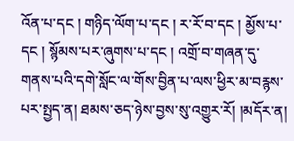འོན་པ་དང ། གཉིད་ལོག་པ་དང ། ར་རོ་བ་དང ། མྱོས་པ་དང ། སྙོམས་པར་ཞུགས་པ་དང ། འགྲོ་བ་གཞན་དུ་གནས་པའི་དགེ་སློང་ལ་གོས་བྱིན་པ་ལས་ཕྱིར་མ་བརྙས་པར་སྤྱད་ན། ཐམས་ཅད་ཉེས་བྱས་སུ་འགྱུར་རོ། །མདོར་ན།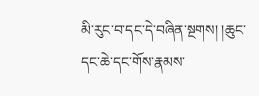མི་རུང་བ་དང་དེ་བཞིན་སྔགས། །ཆུང་དང་ཆེ་དང་གོས་རྣམས་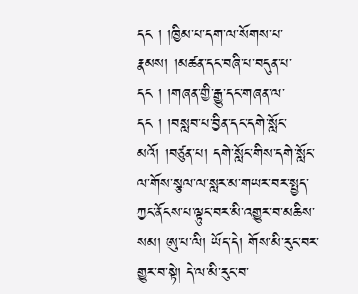དང ། །ཁྱིམ་པ་དག་ལ་སོགས་པ་རྣམས། །མཚན་དང་བཞི་པ་བདུན་པ་དང ། །གཞན་གྱི་རྒྱུ་དང་གཞན་ལ་དང ། །བསླབ་པ་བྱིན་དང་དགེ་སློང་མའོ། །བཙུན་པ། དགེ་སློང་གིས་དགེ་སློང་ལ་གོས་སྩལ་ལ་སླར་མ་གཡར་བར་སྤྱད་ཀྱང་ནོངས་པ་ལྟུང་བར་མི་འགྱུར་བ་མཆིས་སམ། ཨུ་པ་ལི། ཡོད་དེ། གོས་མི་རུང་བར་གྱུར་བ་སྟེ། དེ་ལ་མི་རུང་བ་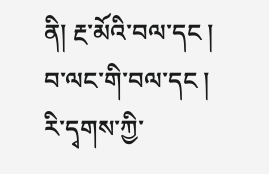ནི། རྔ་མོའི་བལ་དང ། བ་ལང་གི་བལ་དང ། རི་དྭགས་ཀྱི་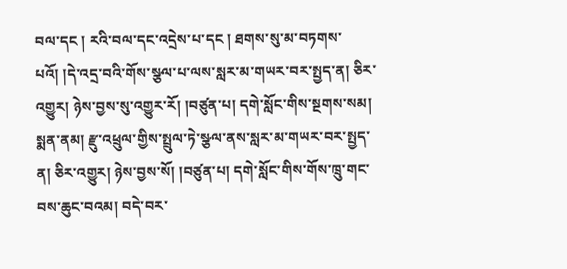བལ་དང ། རའི་བལ་དང་འདྲེས་པ་དང ། ཐགས་སུ་མ་བཏགས་པའོ། །དེ་འདྲ་བའི་གོས་སྩལ་པ་ལས་སླར་མ་གཡར་བར་སྤྱད་ན། ཅིར་འགྱུར། ཉེས་བྱས་སུ་འགྱུར་རོ། །བཙུན་པ། དགེ་སློང་གིས་སྔགས་སམ། སྨན་ནམ། རྫུ་འཕྲུལ་གྱིས་སྤྲུལ་ཏེ་སྩལ་ནས་སླར་མ་གཡར་བར་སྤྱད་ན། ཅིར་འགྱུར། ཉེས་བྱས་སོ། །བཙུན་པ། དགེ་སློང་གིས་གོས་ཁྲུ་གང་བས་ཆུང་བའམ། བདེ་བར་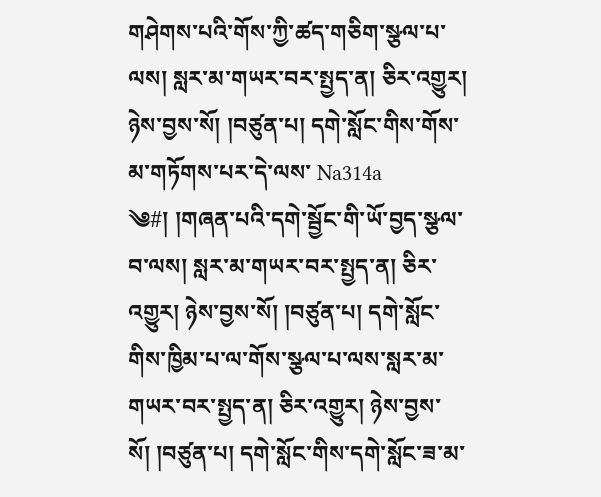གཤེགས་པའི་གོས་ཀྱི་ཚད་གཅིག་སྩལ་པ་ལས། སླར་མ་གཡར་བར་སྤྱད་ན། ཅིར་འགྱུར། ཉེས་བྱས་སོ། །བཙུན་པ། དགེ་སློང་གིས་གོས་མ་གཏོགས་པར་དེ་ལས་ Na314a ༄#། །གཞན་པའི་དགེ་སྦྱོང་གི་ཡོ་བྱད་སྩལ་བ་ལས། སླར་མ་གཡར་བར་སྤྱད་ན། ཅིར་འགྱུར། ཉེས་བྱས་སོ། །བཙུན་པ། དགེ་སློང་གིས་ཁྱིམ་པ་ལ་གོས་སྩལ་པ་ལས་སླར་མ་གཡར་བར་སྤྱད་ན། ཅིར་འགྱུར། ཉེས་བྱས་སོ། །བཙུན་པ། དགེ་སློང་གིས་དགེ་སློང་ཟ་མ་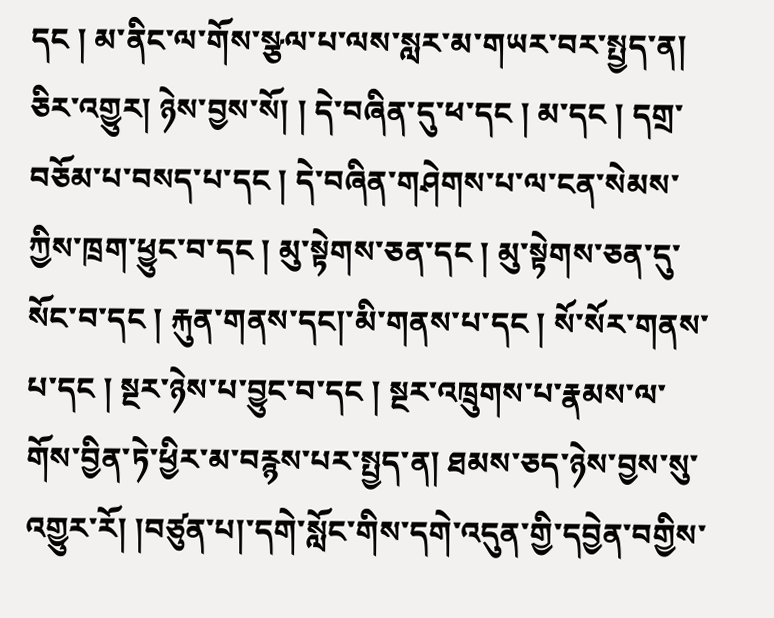དང ། མ་ནིང་ལ་གོས་སྩལ་པ་ལས་སླར་མ་གཡར་བར་སྤྱད་ན། ཅིར་འགྱུར། ཉེས་བྱས་སོ། ། དེ་བཞིན་དུ་ཕ་དང ། མ་དང ། དགྲ་བཅོམ་པ་བསད་པ་དང ། དེ་བཞིན་གཤེགས་པ་ལ་ངན་སེམས་ཀྱིས་ཁྲག་ཕྱུང་བ་དང ། མུ་སྟེགས་ཅན་དང ། མུ་སྟེགས་ཅན་དུ་སོང་བ་དང ། རྐུན་གནས་དང།་མི་གནས་པ་དང ། སོ་སོར་གནས་པ་དང ། སྔར་ཉེས་པ་བྱུང་བ་དང ། སྔར་འཁྲུགས་པ་རྣམས་ལ་གོས་བྱིན་ཏེ་ཕྱིར་མ་བརྙས་པར་སྤྱད་ན། ཐམས་ཅད་ཉེས་བྱས་སུ་འགྱུར་རོ། །བཙུན་པ།་དགེ་སློང་གིས་དགེ་འདུན་གྱི་དབྱེན་བགྱིས་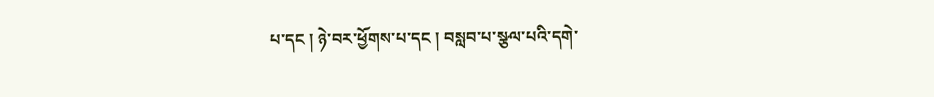པ་དང ། ཉེ་བར་ཕྱོགས་པ་དང ། བསླབ་པ་སྩལ་པའི་དགེ་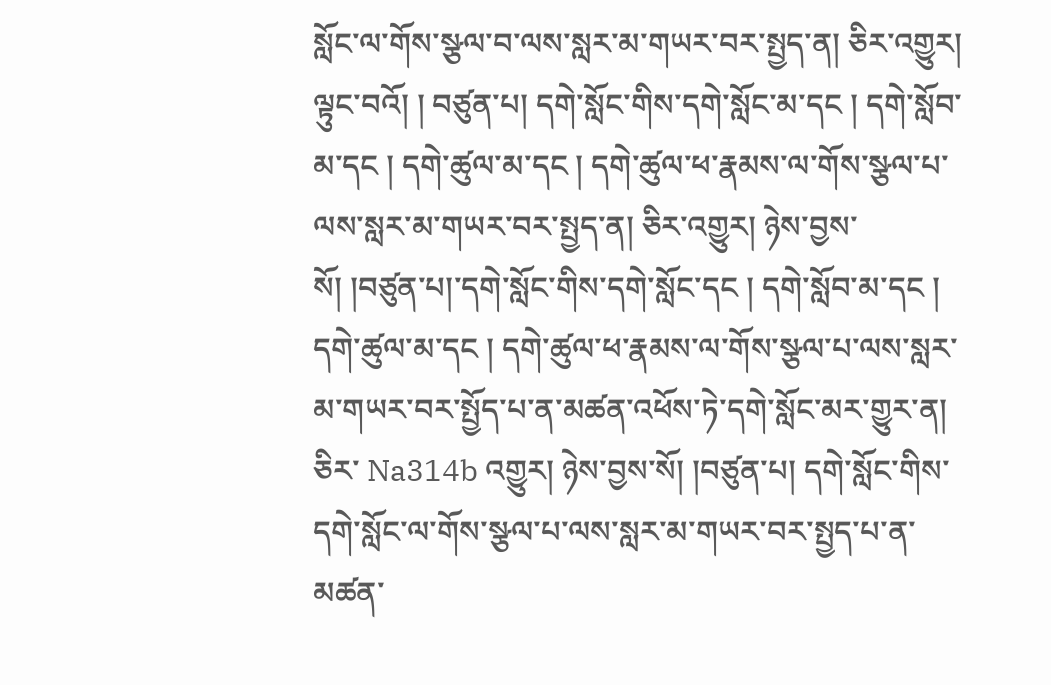སློང་ལ་གོས་སྩལ་བ་ལས་སླར་མ་གཡར་བར་སྤྱད་ན། ཅིར་འགྱུར། ལྟུང་བའོ། ། བཙུན་པ། དགེ་སློང་གིས་དགེ་སློང་མ་དང ། དགེ་སློབ་མ་དང ། དགེ་ཚུལ་མ་དང ། དགེ་ཚུལ་ཕ་རྣམས་ལ་གོས་སྩལ་པ་ལས་སླར་མ་གཡར་བར་སྤྱད་ན། ཅིར་འགྱུར། ཉེས་བྱས་སོ། །བཙུན་པ།་དགེ་སློང་གིས་དགེ་སློང་དང ། དགེ་སློབ་མ་དང ། དགེ་ཚུལ་མ་དང ། དགེ་ཚུལ་ཕ་རྣམས་ལ་གོས་སྩལ་པ་ལས་སླར་མ་གཡར་བར་སྤྱོད་པ་ན་མཚན་འཕོས་ཏེ་དགེ་སློང་མར་གྱུར་ན། ཅིར་ Na314b འགྱུར། ཉེས་བྱས་སོ། །བཙུན་པ། དགེ་སློང་གིས་དགེ་སློང་ལ་གོས་སྩལ་པ་ལས་སླར་མ་གཡར་བར་སྤྱད་པ་ན་མཚན་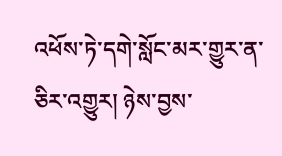འཕོས་ཏེ་དགེ་སློང་མར་གྱུར་ན་ཅིར་འགྱུར། ཉེས་བྱས་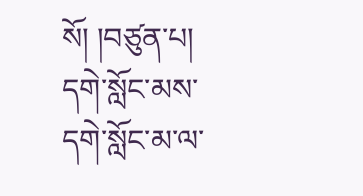སོ། །བཙུན་པ། དགེ་སློང་མས་དགེ་སློང་མ་ལ་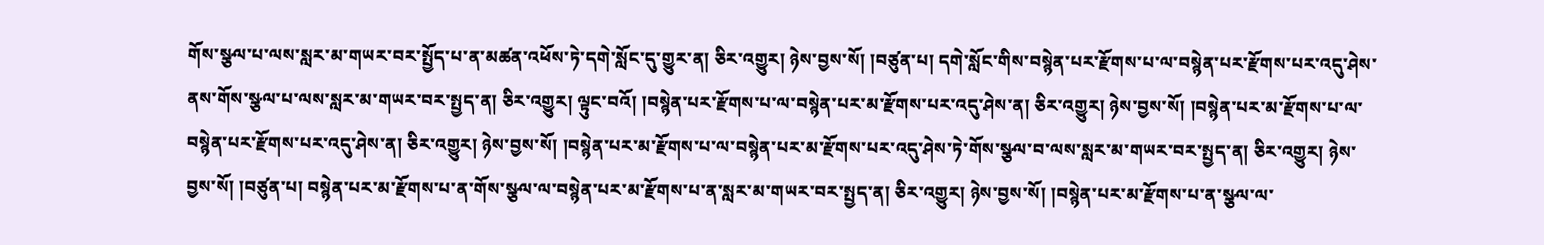གོས་སྩལ་པ་ལས་སླར་མ་གཡར་བར་སྤྱོད་པ་ན་མཚན་འཕོས་ཏེ་དགེ་སློང་དུ་གྱུར་ན། ཅིར་འགྱུར། ཉེས་བྱས་སོ། །བཙུན་པ། དགེ་སློང་གིས་བསྙེན་པར་རྫོགས་པ་ལ་བསྙེན་པར་རྫོགས་པར་འདུ་ཤེས་ནས་གོས་སྩལ་པ་ལས་སླར་མ་གཡར་བར་སྤྱད་ན། ཅིར་འགྱུར། ལྟུང་བའོ། །བསྙེན་པར་རྫོགས་པ་ལ་བསྙེན་པར་མ་རྫོགས་པར་འདུ་ཤེས་ན། ཅིར་འགྱུར། ཉེས་བྱས་སོ། །བསྙེན་པར་མ་རྫོགས་པ་ལ་བསྙེན་པར་རྫོགས་པར་འདུ་ཤེས་ན། ཅིར་འགྱུར། ཉེས་བྱས་སོ། །བསྙེན་པར་མ་རྫོགས་པ་ལ་བསྙེན་པར་མ་རྫོགས་པར་འདུ་ཤེས་ཏེ་གོས་སྩལ་བ་ལས་སླར་མ་གཡར་བར་སྤྱད་ན། ཅིར་འགྱུར། ཉེས་བྱས་སོ། །བཙུན་པ། བསྙེན་པར་མ་རྫོགས་པ་ན་གོས་སྩལ་ལ་བསྙེན་པར་མ་རྫོགས་པ་ན་སླར་མ་གཡར་བར་སྤྱད་ན། ཅིར་འགྱུར། ཉེས་བྱས་སོ། །བསྙེན་པར་མ་རྫོགས་པ་ན་སྩལ་ལ་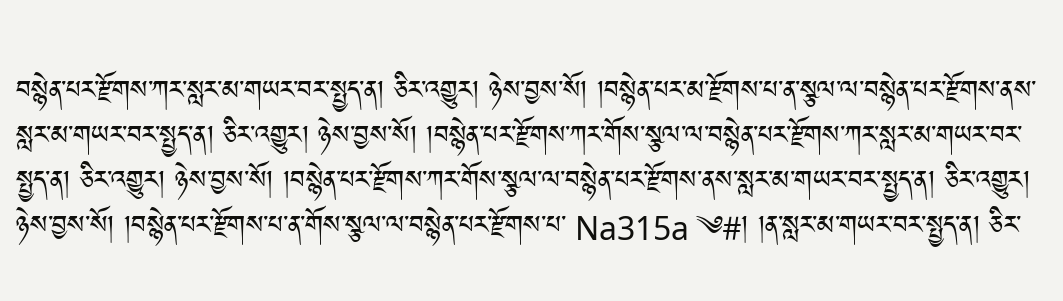བསྙེན་པར་རྫོགས་ཀར་སླར་མ་གཡར་བར་སྤྱད་ན། ཅིར་འགྱུར། ཉེས་བྱས་སོ། །བསྙེན་པར་མ་རྫོགས་པ་ན་སྩལ་ལ་བསྙེན་པར་རྫོགས་ནས་སླར་མ་གཡར་བར་སྤྱད་ན། ཅིར་འགྱུར། ཉེས་བྱས་སོ། །བསྙེན་པར་རྫོགས་ཀར་གོས་སྩལ་ལ་བསྙེན་པར་རྫོགས་ཀར་སླར་མ་གཡར་བར་སྤྱད་ན། ཅིར་འགྱུར། ཉེས་བྱས་སོ། །བསྙེན་པར་རྫོགས་ཀར་གོས་སྩལ་ལ་བསྙེན་པར་རྫོགས་ནས་སླར་མ་གཡར་བར་སྤྱད་ན། ཅིར་འགྱུར། ཉེས་བྱས་སོ། །བསྙེན་པར་རྫོགས་པ་ན་གོས་སྩལ་ལ་བསྙེན་པར་རྫོགས་པ་ Na315a ༄#། །ན་སླར་མ་གཡར་བར་སྤྱད་ན། ཅིར་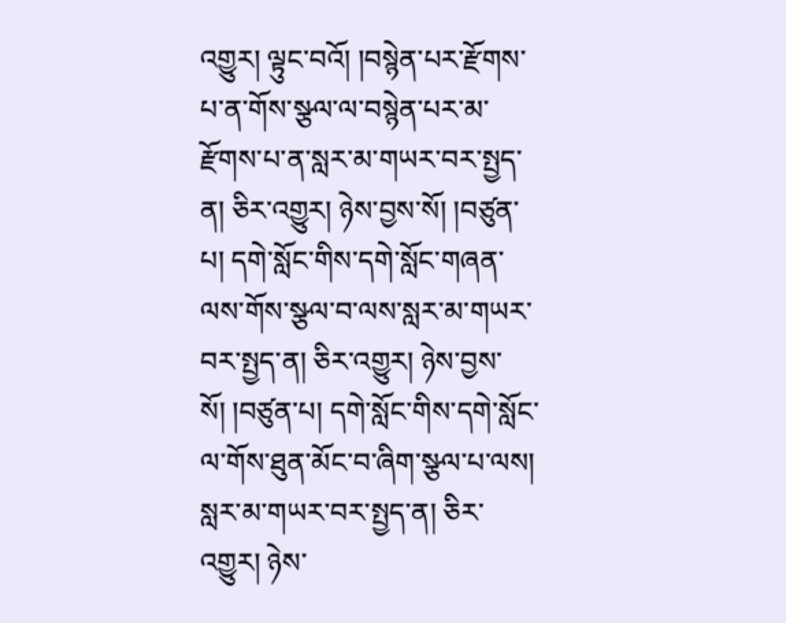འགྱུར། ལྟུང་བའོ། །བསྙེན་པར་རྫོགས་པ་ན་གོས་སྩལ་ལ་བསྙེན་པར་མ་རྫོགས་པ་ན་སླར་མ་གཡར་བར་སྤྱད་ན། ཅིར་འགྱུར། ཉེས་བྱས་སོ། །བཙུན་པ། དགེ་སློང་གིས་དགེ་སློང་གཞན་ལས་གོས་སྩལ་བ་ལས་སླར་མ་གཡར་བར་སྤྱད་ན། ཅིར་འགྱུར། ཉེས་བྱས་སོ། །བཙུན་པ། དགེ་སློང་གིས་དགེ་སློང་ལ་གོས་ཐུན་མོང་བ་ཞིག་སྩལ་པ་ལས། སླར་མ་གཡར་བར་སྤྱད་ན། ཅིར་འགྱུར། ཉེས་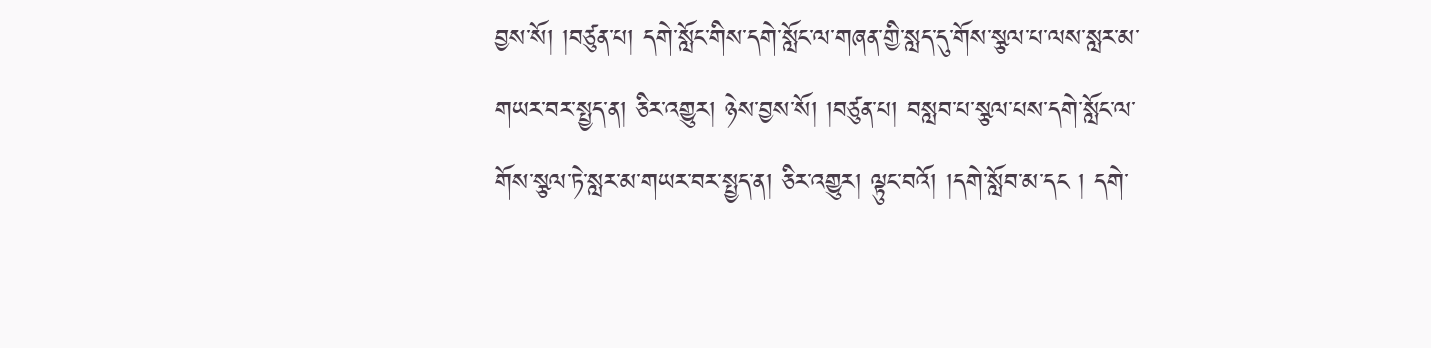བྱས་སོ། །བཙུན་པ། དགེ་སློང་གིས་དགེ་སློང་ལ་གཞན་གྱི་སླད་དུ་གོས་སྩལ་པ་ལས་སླར་མ་གཡར་བར་སྤྱད་ན། ཅིར་འགྱུར། ཉེས་བྱས་སོ། །བཙུན་པ། བསླབ་པ་སྩལ་པས་དགེ་སློང་ལ་གོས་སྩལ་ཏེ་སླར་མ་གཡར་བར་སྤྱད་ན། ཅིར་འགྱུར། ལྟུང་བའོ། །དགེ་སློབ་མ་དང ། དགེ་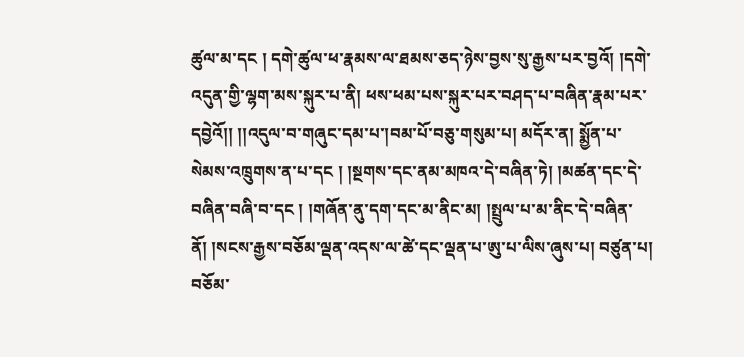ཚུལ་མ་དང ། དགེ་ཚུལ་ཕ་རྣམས་ལ་ཐམས་ཅད་ཉེས་བྱས་སུ་རྒྱས་པར་བྱའོ། །དགེ་འདུན་གྱི་ལྷག་མས་སྐུར་པ་ནི། ཕས་ཕམ་པས་སྐུར་པར་བཤད་པ་བཞིན་རྣམ་པར་དབྱེའོ།། །།འདུལ་བ་གཞུང་དམ་པ་།བམ་པོ་བཅུ་གསུམ་པ། མདོར་ན། སྨྱོན་པ་སེམས་འཁྲུགས་ན་པ་དང ། །སྔགས་དང་ནམ་མཁའ་དེ་བཞིན་ཏེ། །མཚན་དང་དེ་བཞིན་བཞི་བ་དང ། །གཞོན་ནུ་དག་དང་མ་ནིང་མ། །སྤྲུལ་པ་མ་ནིང་དེ་བཞིན་ནོ། །སངས་རྒྱས་བཅོམ་ལྡན་འདས་ལ་ཚེ་དང་ལྡན་པ་ཨུ་པ་ལིས་ཞུས་པ། བཙུན་པ། བཅོམ་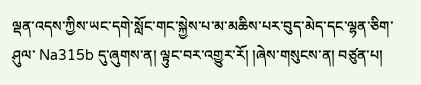ལྡན་འདས་ཀྱིས་ཡང་དགེ་སློང་གང་སྐྱེས་པ་མ་མཆིས་པར་བུད་མེད་དང་ལྷན་ཅིག་ཤུལ་ Na315b དུ་ཞུགས་ན། ལྟུང་བར་འགྱུར་རོ། །ཞེས་གསུངས་ན། བཙུན་པ།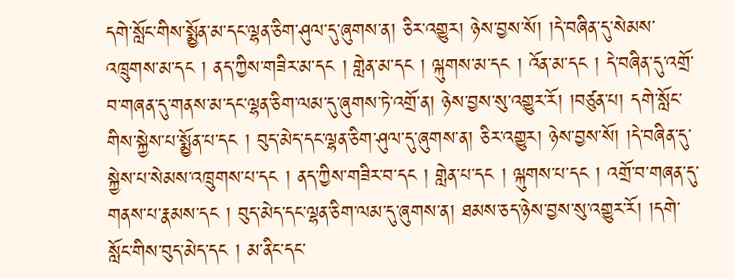དགེ་སློང་གིས་སྨྱོན་མ་དང་ལྷན་ཅིག་ཤུལ་དུ་ཞུགས་ན། ཅིར་འགྱུར། ཉེས་བྱས་སོ། །དེ་བཞིན་དུ་སེམས་འཁྲུགས་མ་དང ། ནད་ཀྱིས་གཟིར་མ་དང ། གླེན་མ་དང ། ལྐུགས་མ་དང ། འོན་མ་དང ། དེ་བཞིན་དུ་འགྲོ་བ་གཞན་དུ་གནས་མ་དང་ལྷན་ཅིག་ལམ་དུ་ཞུགས་ཏེ་འགྲོ་ན། ཉེས་བྱས་སུ་འགྱུར་རོ། །བཙུན་པ། དགེ་སློང་གིས་སྐྱེས་པ་སྨྱོན་པ་དང ། བུད་མེད་དང་ལྷན་ཅིག་ཤུལ་དུ་ཞུགས་ན། ཅིར་འགྱུར། ཉེས་བྱས་སོ། །དེ་བཞིན་དུ་སྐྱེས་པ་སེམས་འཁྲུགས་པ་དང ། ནད་ཀྱིས་གཟིར་བ་དང ། གླེན་པ་དང ། ལྐུགས་པ་དང ། འགྲོ་བ་གཞན་དུ་གནས་པ་རྣམས་དང ། བུད་མེད་དང་ལྷན་ཅིག་ལམ་དུ་ཞུགས་ན། ཐམས་ཅད་ཉེས་བྱས་སུ་འགྱུར་རོ། །དགེ་སློང་གིས་བུད་མེད་དང ། མ་ནིང་དང་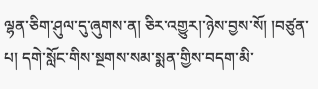ལྷན་ཅིག་ཤུལ་དུ་ཞུགས་ན། ཅིར་འགྱུར།་ཉེས་བྱས་སོ། །བཙུན་པ། དགེ་སློང་གིས་སྔགས་སམ་སྨན་གྱིས་བདག་མི་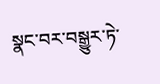སྣང་བར་བསྒྱུར་ཏེ་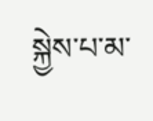སྐྱེས་པ་མ་